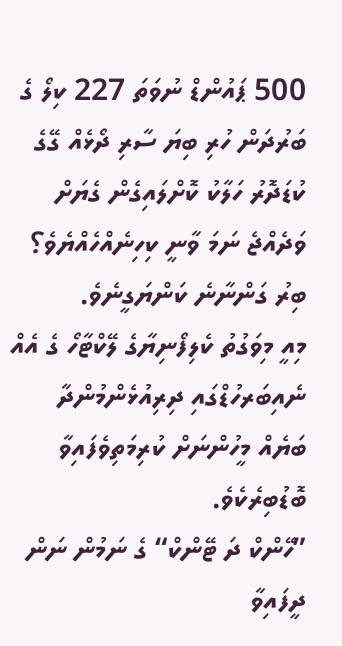500 ޕައުންޑް ނުވަތަ 227 ކިލޯ ގެ ބަރުދަން ހުރި ބިޔަ ސާރި ދޯޅެއް ގޭގެ ކުޑަދޮރު ހަލާކު ކޮށްލައިގެން ގެޔަށް ވަދެއްޖެ ނަމަ ވާނީ ކިހިނެއްހެއްޔެވެ؟ ބިރު ގަންނާނެ ކަންޔަގީނެވެ.
މިއީ މިވަގުތު ކެލިފޯނިޔާގެ ލޭކްޓާހޯ ގެ އެއް ނެއިބަރހުޑްގައި ދިރިއުޅެންމުންދާ ބަޔެއް މީހުންނަށް ކުރިމަތިވެފައިވާ ބޮޑުބިރެކެވެ.
”ހޭންކް ދަ ޓޭންކް“ ގެ ނަމުން ނަން ދީފައިވާ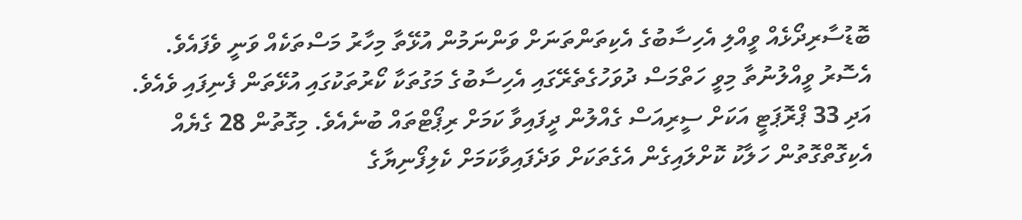ބޮޑުސާރިދޯޅެއް ވީއްލި އެހިސާބުގެ އެކިތަންތަނަށް ވަންނަމުން އުޅޭތާ މިހާރު މަސްތަކެއް ވަނީ ވެފައެވެ. އެސޮރު ވީއްލުނުތާ މިވީ ހަތްމަސް ދުވަހުގެތެރޭގައި އެހިސާބުގެ މަގުތަކާ ކޯރުތަކުގައި އުޅޭތަން ފެނިފައި ވެއެވެ. އަދި 33 ޕްރޮޕަޓީ އަކަށް ސީރިއަސް ގެއްލުން ދީފައިވާ ކަމަށް ރިޕޯޓްތައް ބުނެއެވެ. މިގޮތުން 28 ގެޔެއް އެކިގޮތްގޮތުން ހަލާކު ކޮށްލައިގެން އެގެތަކަށް ވަދެފައިވާކަމަށް ކެލިފޯނިޔާގެ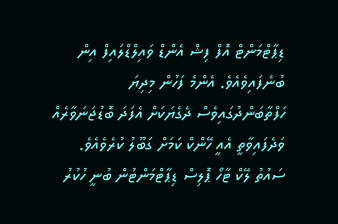ޑިޕާޓްމަންޓް އޮފް ފިޝް އެންޑް ވައިލްޑްލައިފް އިން ބުނެފައިވެއެވެ. އެންމެ ފަހުން މިދިޔަ ހަފްތާބަންދުގައިވެސް ދެގެޔަކަށް އެފަދަ ބޮޑުޖަނަވާރެއް ވަދެފައިވާތީ އެއީ ހޭންކް ކަމަށް ގަބޫލު ކުރެވެއެވެ. ސައުތު ލޭކް ޓާހޯ ޕޮލިސް ޑިޕާޓްމަންޓުން ބުނީ ހުކުރު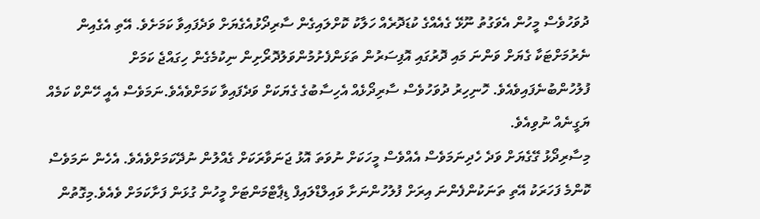ދުވަހުވެސް މީހުން އެވަގުތު ނޫޅޭ ގެއެއްގެ ކުޑަދޮރެއް ހަލާކު ކޮށްލައިގެން ސާރިދޯޅުއެގެޔަށް ވަދެފައިވާ ކަމަށެވެ. އޭތި އެގެއިން ނެރުމަށްޓަކާ ގެޔަށް ވަންނަ މައި ދޮރުގައި އޮފިސަރުން ތަޅަންފެށުމުންވަލުދޮރޯށިން ނިކުމެގެން ހިގައްޖެ ކަމަށް ފުލުހުންބުނެފައިވެއެވެ. ހޮނިހިރު ދުވަހުވެސް ސާރިދޯޅެއް އެހިސާބުގެ ގެޔަކަށް ވަދެފައިވާ ކަމަށްވެއެވެ.ނަމަވެސް އެއީ ހޭންކް ކަމެއް ޔަގީނެއް ނުވިއެވެ.
މިސާރިދޯޅު ގޭގެޔަށް ވަދެ ހެދިނަމަވެސް އެއްވެސް މީހަކަށް ނުވަތަ އޮޅު ޖަނަވާރަކަށް ގެއްލުން ނުދޭކަމަށްވެއެވެ. އެހެން ނަމަވެސް ކޮންމެ ފަހަރަކު އޭތި ތަނަކުންފެންނަ އިރަށް ފުލުހުންނަށާ ވައިލްޑްލައިފް ޑިޕާޓްމަންޓަށް މީހުން ގުޅަން ފަށާކަމަށް ވެއެވެ.މިގޮތުން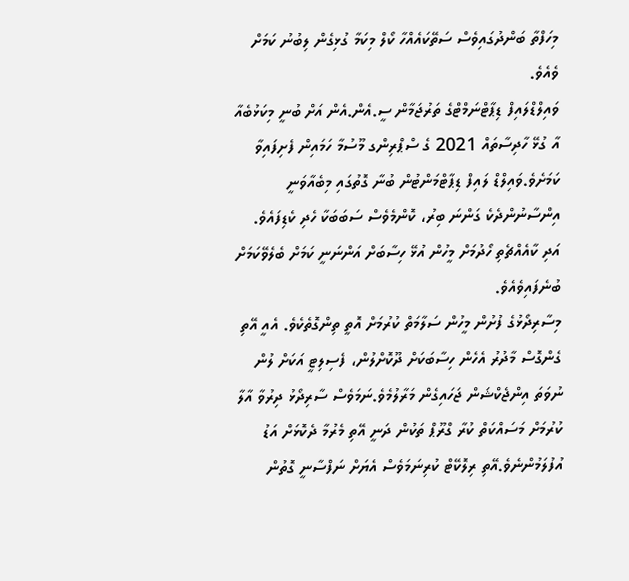މިހަފްތާ ބަންދުގައިވެސް ސަތޭކައެއްހާ ކޯލް މިކަމާ ގުޅިގެން ލިބުނު ކަމަށް ވެއެވެ.
ވައިލްޑްލައިފް ޑިޕާޓްނަމްޓްގެ ތަރުޖަމާން ސީ.އެން.އެން އަށް ބުނީ މިކަޅުބެއާ އާ ގުޅޭ ހާދިސާތައް 2021 ގެ ސްޕްރިންގ މޫސުމާ ހަމައިން ފެށިފައިވާ ކަމަށެވެ.ވައިލްޑް ލައިފް ޑިޕާޓްމަންޓުން ބުނާ ގޮތުގައި މިބެއާވަނީ އިންސާނުންދެކެ ގަންނަ ބިރު، ކޮންމެވެސް ސަބަބަކާ ހެދި ކެޑިފައެވެ. އަދި ކާއެއްޗެތި ހޯދުމަށް މީހުން އުޅޭ ހިސާބަށް އަންނަނީ ކަމަށް ބެލެވޭކަމަށް ބުނެފައިވެއެވެ.
މިސާރިދޯޅުގެ ފުށުން މީހުން ސަލާމަތް ކުރުމަށް އޮތީ ތިންގޮތެކެވެ. އެއީ އޭތި ގެންގޮސް މާދުރު އެހެން ހިސާބަކަށް ދޫކޮށްލުން، ފެސިލިޓީ އަކަށް ލުން ނުވަތަ އިންޖެކްޝަން ޖަހައިގެން މަރާލުމެވެ.ނަމަވެސް ސާރިދޯޅު ދިރުވާ އާލާ ކުރުމަށް މަސައްކަތް ކުރާ ގްރޫޕް ތަކުން ދަނީ އޭތި މެރުމާ ދެކޮޅަށް އަޑު އުފުލަމުންނެވެ.އޭތި ރިލޮކޭޓް ކުރިނަމަވެސް އެޔަށް ނަފްސާނީ ގޮތުން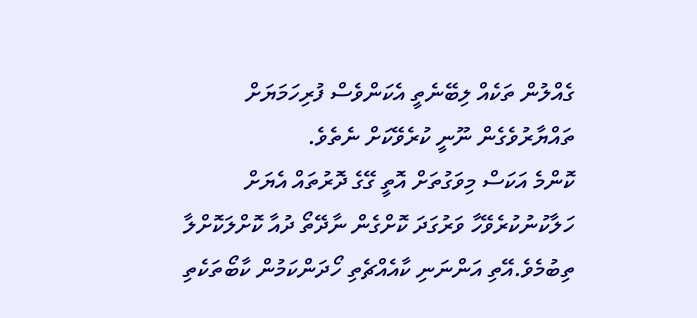ގެއްލުން ތަކެއް ލިބޭނެތީ އެކަންވެސް ފުރިހަމަޔަށް ތައްޔާރުވެގެން ނޫނީ ކުރެވޭކަށް ނެތެވެ.
ކޮންމެ އަކަސް މިވަގުތަށް އޮތީ ގޭގެ ދޮރުތައް އެޔަށް ހަލާކުނުކުރެވޭހާ ވަރުގަދަ ކޮށްގެން ނާދޭތޯ ދުއާ ކޮށްލަކޮށްލާ ތިބުމެވެ.އޭތި އަންނަނި ކާއެއްޗެތި ހޯދަންކަމުން ކާބޯތަކެތި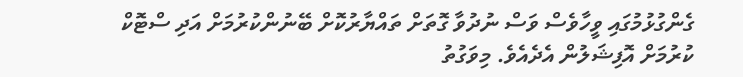ގެންގުޅުމުގައި ވީހާވެސް ވަސް ނުދުވާ ގޮތަށް ތައްޔާރުކޮށް ބޭނުންކުރުމަށް އަދި ސްޓޮކް ކުރުމަށް އޮފިޝަލުން އެދެއެވެ. މިވަގުތު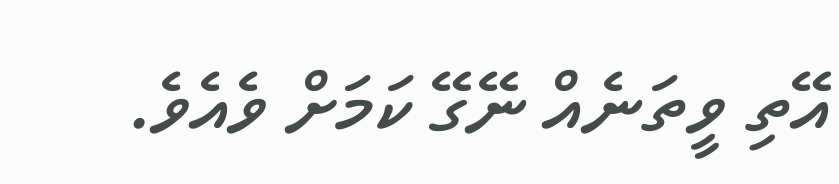އޭތި ވީތަނެއް ނޭގޭ ކަމަށް ވެއެވެ.